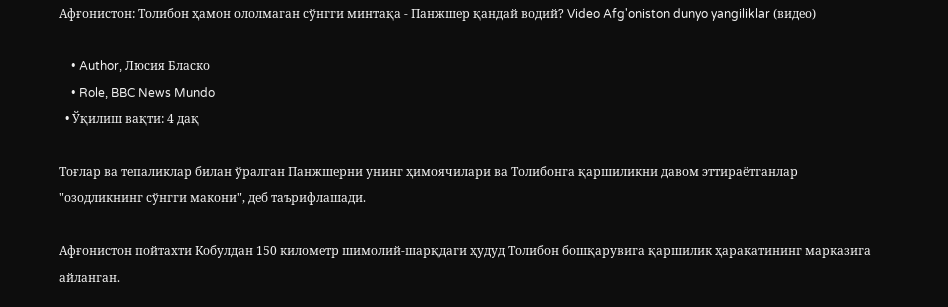Афғонистон: Толибон ҳамон ололмаган сўнгги минтақа - Панжшер қандай водий? Video Afg'oniston dunyo yangiliklar (видео)

    • Author, Люсия Бласко
    • Role, BBC News Mundo
  • Ўқилиш вақти: 4 дақ

Тоғлар ва тепаликлар билан ўралган Панжшерни унинг ҳимоячилари ва Толибонга қаршиликни давом эттираётганлар "озодликнинг сўнгги макони", деб таърифлашади.

Афғонистон пойтахти Кобулдан 150 километр шимолий-шарқдаги ҳудуд Толибон бошқарувига қаршилик ҳаракатининг марказига айланган.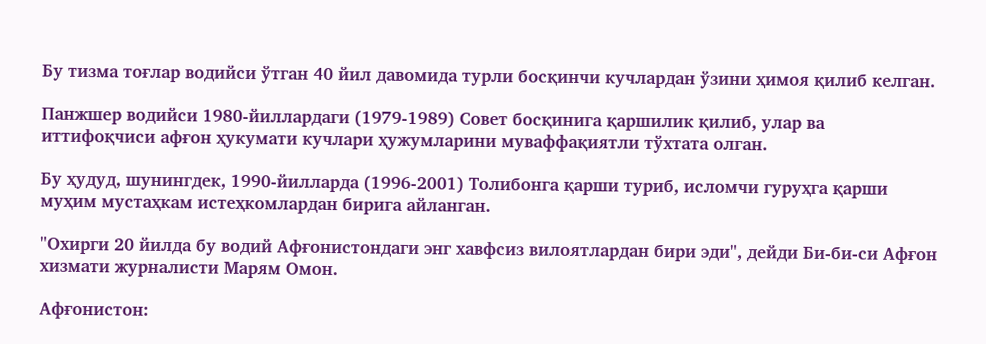Бу тизма тоғлар водийси ўтган 40 йил давомида турли босқинчи кучлардан ўзини ҳимоя қилиб келган.

Панжшер водийси 1980-йиллардаги (1979-1989) Совет босқинига қаршилик қилиб, улар ва иттифоқчиси афғон ҳукумати кучлари ҳужумларини муваффақиятли тўхтата олган.

Бу ҳудуд, шунингдек, 1990-йилларда (1996-2001) Толибонга қарши туриб, исломчи гуруҳга қарши муҳим мустаҳкам истеҳкомлардан бирига айланган.

"Охирги 20 йилда бу водий Афғонистондаги энг хавфсиз вилоятлардан бири эди", дейди Би-би-си Афғон хизмати журналисти Марям Омон.

Афғонистон: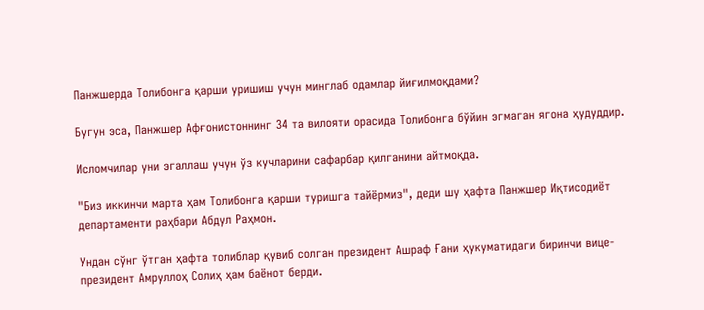Панжшерда Толибонга қарши уришиш учун минглаб одамлар йиғилмоқдами?

Бугун эса, Панжшер Афғонистоннинг 34 та вилояти орасида Толибонга бўйин эгмаган ягона ҳудуддир.

Исломчилар уни эгаллаш учун ўз кучларини сафарбар қилганини айтмоқда.

"Биз иккинчи марта ҳам Толибонга қарши туришга тайёрмиз", деди шу ҳафта Панжшер Иқтисодиёт департаменти раҳбари Абдул Раҳмон.

Ундан сўнг ўтган ҳафта толиблар қувиб солган президент Ашраф Ғани ҳукуматидаги биринчи вице-президент Амруллоҳ Солиҳ ҳам баёнот берди.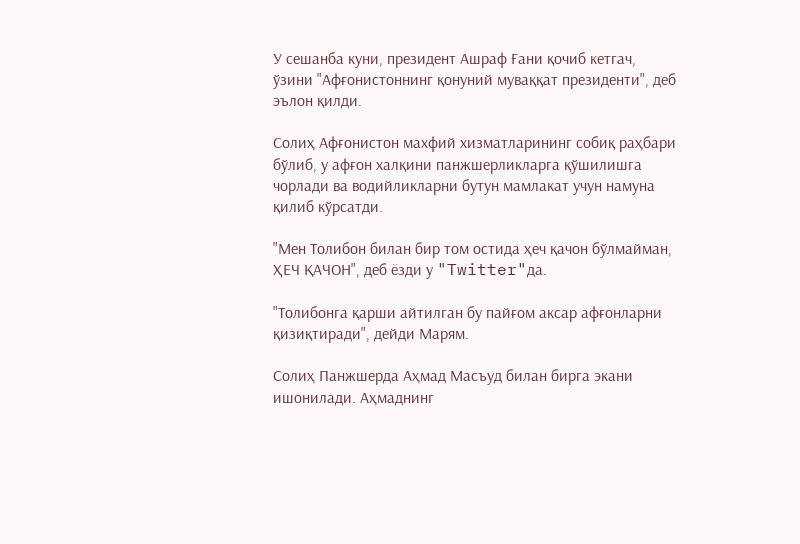У сешанба куни, президент Ашраф Ғани қочиб кетгач, ўзини "Афғонистоннинг қонуний муваққат президенти", деб эълон қилди.

Солиҳ Афғонистон махфий хизматларининг собиқ раҳбари бўлиб, у афғон халқини панжшерликларга қўшилишга чорлади ва водийликларни бутун мамлакат учун намуна қилиб кўрсатди.

"Мен Толибон билан бир том остида ҳеч қачон бўлмайман, ҲЕЧ ҚАЧОН", деб ёзди у "Twitter"да.

"Толибонга қарши айтилган бу пайғом аксар афғонларни қизиқтиради", дейди Марям.

Солиҳ Панжшерда Аҳмад Масъуд билан бирга экани ишонилади. Аҳмаднинг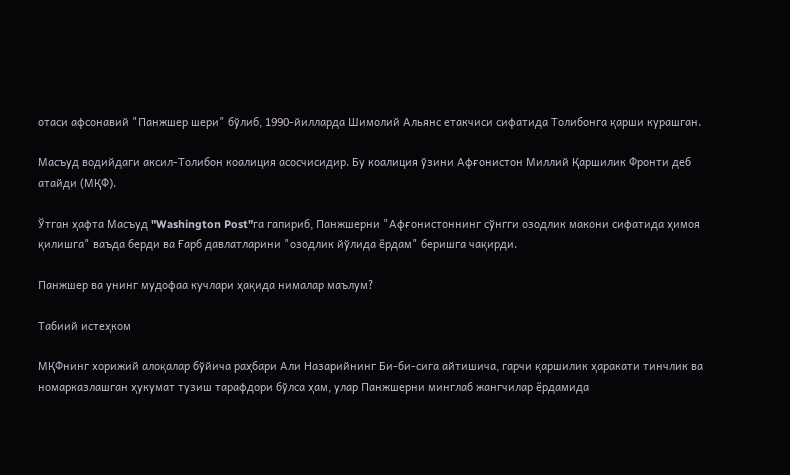отаси афсонавий "Панжшер шери" бўлиб, 1990-йилларда Шимолий Альянс етакчиси сифатида Толибонга қарши курашган.

Масъуд водийдаги аксил-Толибон коалиция асосчисидир. Бу коалиция ўзини Афғонистон Миллий Қаршилик Фронти деб атайди (МҚФ).

Ўтган ҳафта Масъуд "Washington Post"га гапириб, Панжшерни "Афғонистоннинг сўнгги озодлик макони сифатида ҳимоя қилишга" ваъда берди ва Ғарб давлатларини "озодлик йўлида ёрдам" беришга чақирди.

Панжшер ва унинг мудофаа кучлари ҳақида нималар маълум?

Табиий истеҳком

МҚФнинг хорижий алоқалар бўйича раҳбари Али Назарийнинг Би-би-сига айтишича, гарчи қаршилик ҳаракати тинчлик ва номарказлашган ҳукумат тузиш тарафдори бўлса ҳам, улар Панжшерни минглаб жангчилар ёрдамида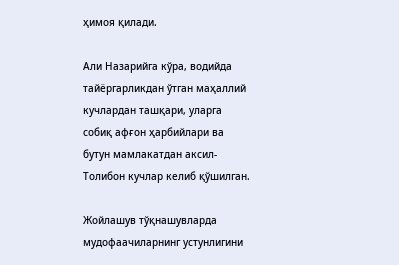ҳимоя қилади.

Али Назарийга кўра, водийда тайёргарликдан ўтган маҳаллий кучлардан ташқари, уларга собиқ афғон ҳарбийлари ва бутун мамлакатдан аксил-Толибон кучлар келиб қўшилган.

Жойлашув тўқнашувларда мудофаачиларнинг устунлигини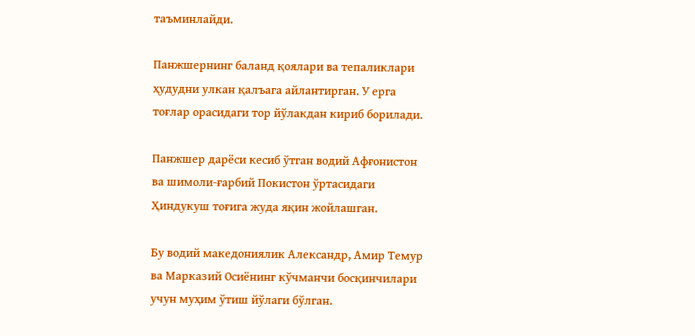таъминлайди.

Панжшернинг баланд қоялари ва тепаликлари ҳудудни улкан қалъага айлантирган. У ерга тоғлар орасидаги тор йўлакдан кириб борилади.

Панжшер дарёси кесиб ўтган водий Афғонистон ва шимоли-ғарбий Покистон ўртасидаги Ҳиндукуш тоғига жуда яқин жойлашган.

Бу водий македониялик Александр, Амир Темур ва Марказий Осиёнинг кўчманчи босқинчилари учун муҳим ўтиш йўлаги бўлган.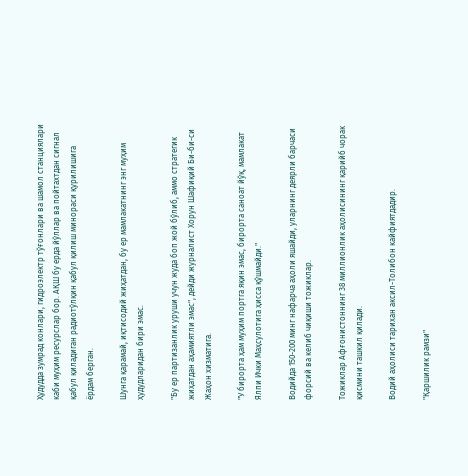Ҳудудда зумрад конлари, гидроэлектр тўғонлари ва шамол станциялари каби муҳим ресурслар бор. АҚШ бу ерда йўллар ва пойтахтдан сигнал қабул қиладиган радиотўлқин қабул қилиш минораси қурилишига ёрдам берган.

Шунга қарамай, иқтисодий жиҳатдан, бу ер мамлакатнинг энг муҳим ҳудудларидан бири эмас.

"Бу ер партизанлик уруши учун жуда боп жой бўлиб, аммо стратегик жиҳатдан аҳамиятли эмас", дейди журналист Хорун Шафиқий Би-би-си Жаҳон хизматига.

"У бирорта ҳам муҳим портга яқин эмас, бирорта саноат йўқ, мамлакат Ялпи Ички Маҳсулотига ҳисса қўшмайди."

Водийда 150-200 минг нафарча аҳоли яшайди, уларнинг деярли барчаси форсий ва келиб чиқиши тожиклар.

Тожиклар Афғонистоннинг 38 миллионлик аҳолисининг қарийб чорак қисмини ташкил қилади.

Водий аҳолиси тарихан аксил-Толибон кайфиятдадир.

"Қаршилик рамзи"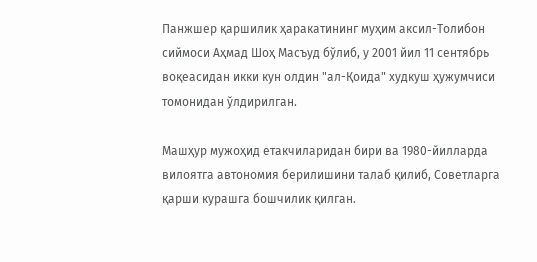Панжшер қаршилик ҳаракатининг муҳим аксил-Толибон сиймоси Аҳмад Шоҳ Масъуд бўлиб, у 2001 йил 11 сентябрь воқеасидан икки кун олдин "ал-Қоида" худкуш ҳужумчиси томонидан ўлдирилган.

Машҳур мужоҳид етакчиларидан бири ва 1980-йилларда вилоятга автономия берилишини талаб қилиб, Советларга қарши курашга бошчилик қилган.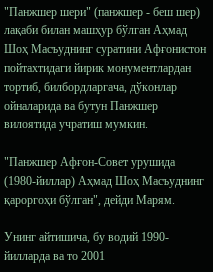"Панжшер шери" (панжшер - беш шер) лақаби билан машҳур бўлган Аҳмад Шоҳ Масъуднинг суратини Афғонистон пойтахтидаги йирик монументлардан тортиб, билбордларгача, дўконлар ойналарида ва бутун Панжшер вилоятида учратиш мумкин.

"Панжшер Афғон-Совет урушида (1980-йиллар) Аҳмад Шоҳ Масъуднинг қароргоҳи бўлган", дейди Марям.

Унинг айтишича, бу водий 1990-йилларда ва то 2001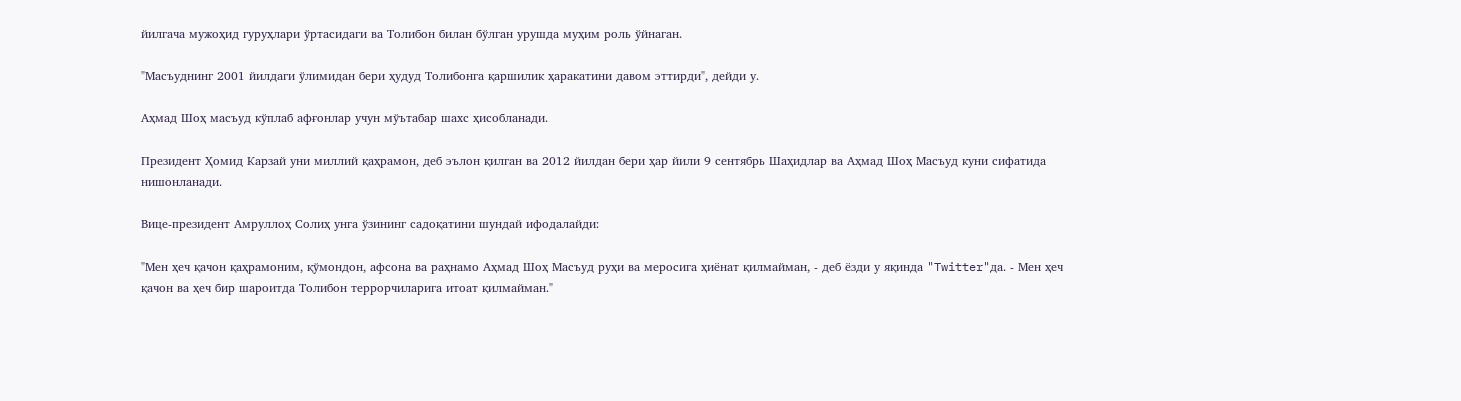йилгача мужоҳид гуруҳлари ўртасидаги ва Толибон билан бўлган урушда муҳим роль ўйнаган.

"Масъуднинг 2001 йилдаги ўлимидан бери ҳудуд Толибонга қаршилик ҳаракатини давом эттирди", дейди у.

Аҳмад Шоҳ масъуд кўплаб афғонлар учун мўътабар шахс ҳисобланади.

Президент Ҳомид Карзай уни миллий қаҳрамон, деб эълон қилган ва 2012 йилдан бери ҳар йили 9 сентябрь Шаҳидлар ва Аҳмад Шоҳ Масъуд куни сифатида нишонланади.

Вице-президент Амруллоҳ Солиҳ унга ўзининг садоқатини шундай ифодалайди:

"Мен ҳеч қачон қаҳрамоним, қўмондон, афсона ва раҳнамо Аҳмад Шоҳ Масъуд руҳи ва меросига ҳиёнат қилмайман, - деб ёзди у яқинда "Twitter"да. - Мен ҳеч қачон ва ҳеч бир шароитда Толибон террорчиларига итоат қилмайман."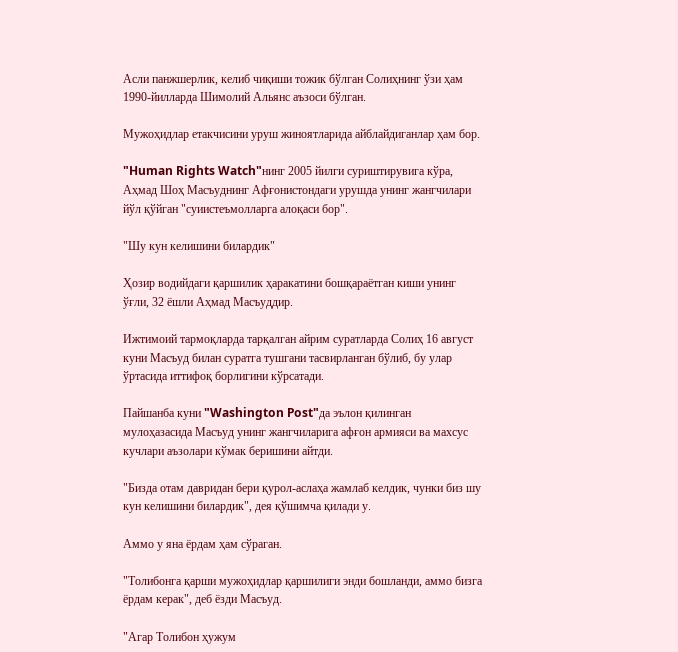Асли панжшерлик, келиб чиқиши тожик бўлган Солиҳнинг ўзи ҳам 1990-йилларда Шимолий Альянс аъзоси бўлган.

Мужоҳидлар етакчисини уруш жиноятларида айблайдиганлар ҳам бор.

"Human Rights Watch"нинг 2005 йилги суриштирувига кўра, Аҳмад Шоҳ Масъуднинг Афғонистондаги урушда унинг жангчилари йўл қўйган "суиистеъмолларга алоқаси бор".

"Шу кун келишини билардик"

Ҳозир водийдаги қаршилик ҳаракатини бошқараётган киши унинг ўғли, 32 ёшли Аҳмад Масъуддир.

Ижтимоий тармоқларда тарқалган айрим суратларда Солиҳ 16 август куни Масъуд билан суратга тушгани тасвирланган бўлиб, бу улар ўртасида иттифоқ борлигини кўрсатади.

Пайшанба куни "Washington Post"да эълон қилинган мулоҳазасида Масъуд унинг жангчиларига афғон армияси ва махсус кучлари аъзолари кўмак беришини айтди.

"Бизда отам давридан бери қурол-аслаҳа жамлаб келдик, чунки биз шу кун келишини билардик", дея қўшимча қилади у.

Аммо у яна ёрдам ҳам сўраган.

"Толибонга қарши мужоҳидлар қаршилиги энди бошланди, аммо бизга ёрдам керак", деб ёзди Масъуд.

"Агар Толибон ҳужум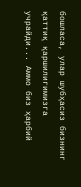бошласа, улар шубҳасиз бизнинг қаттиқ қаршилигимизга учрайди... Аммо биз ҳарбий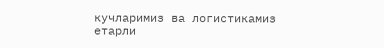кучларимиз ва логистикамиз етарли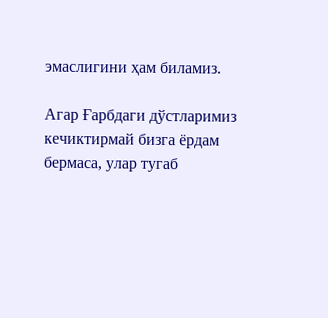эмаслигини ҳам биламиз.

Агар Ғарбдаги дўстларимиз кечиктирмай бизга ёрдам бермаса, улар тугаб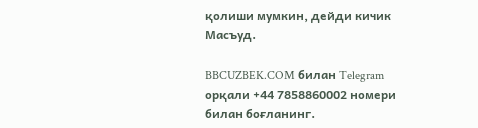қолиши мумкин, дейди кичик Масъуд.

BBCUZBEK.COM билан Telegram орқали +44 7858860002 номери билан боғланинг.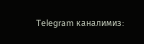Telegram каналимиз: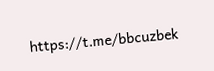https://t.me/bbcuzbek